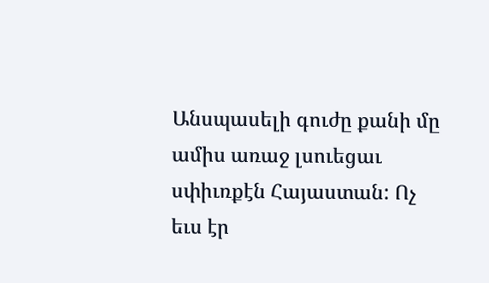Անսպասելի գուժը քանի մը ամիս առաջ լսուեցաւ սփիւռքէն Հայաստան: Ոչ եւս էր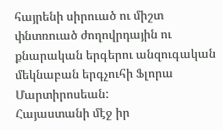հայրենի սիրուած ու միշտ փնտռուած ժողովրդային ու քնարական երգերու անզուգական մեկնաբան երգչուհի Ֆլորա Մարտիրոսեան:
Հայաստանի մէջ իր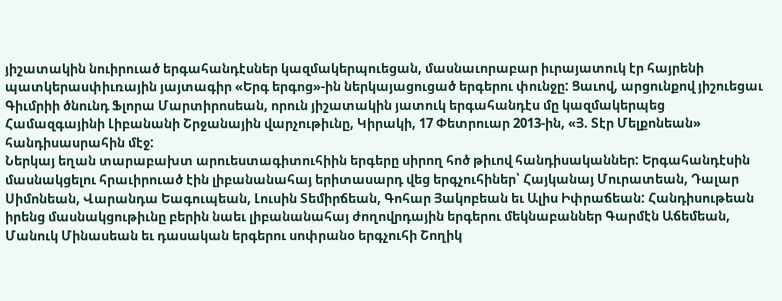յիշատակին նուիրուած երգահանդէսներ կազմակերպուեցան, մասնաւորաբար իւրայատուկ էր հայրենի պատկերասփիւռային յայտագիր «Երգ երգոց»-ին ներկայացուցած երգերու փունջը: Ցաւով, արցունքով յիշուեցաւ Գիւմրիի ծնունդ Ֆլորա Մարտիրոսեան, որուն յիշատակին յատուկ երգահանդէս մը կազմակերպեց Համազգայինի Լիբանանի Շրջանային վարչութիւնը, Կիրակի, 17 Փետրուար 2013-ին, «Յ. Տէր Մելքոնեան» հանդիսասրահին մէջ:
Ներկայ եղան տարաբախտ արուեստագիտուհիին երգերը սիրող հոծ թիւով հանդիսականներ: Երգահանդէսին մասնակցելու հրաւիրուած էին լիբանանահայ երիտասարդ վեց երգչուհիներ՝ Հայկանայ Մուրատեան, Դալար Սիմոնեան, Վարանդա Եագուպեան, Լուսին Տեմիրճեան, Գոհար Յակոբեան եւ Ալիս Իփրաճեան: Հանդիսութեան իրենց մասնակցութիւնը բերին նաեւ լիբանանահայ ժողովրդային երգերու մեկնաբաններ Գարմէն Աճեմեան, Մանուկ Մինասեան եւ դասական երգերու սոփրանօ երգչուհի Շողիկ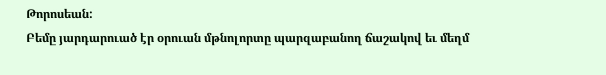Թորոսեան:
Բեմը յարդարուած էր օրուան մթնոլորտը պարզաբանող ճաշակով եւ մեղմ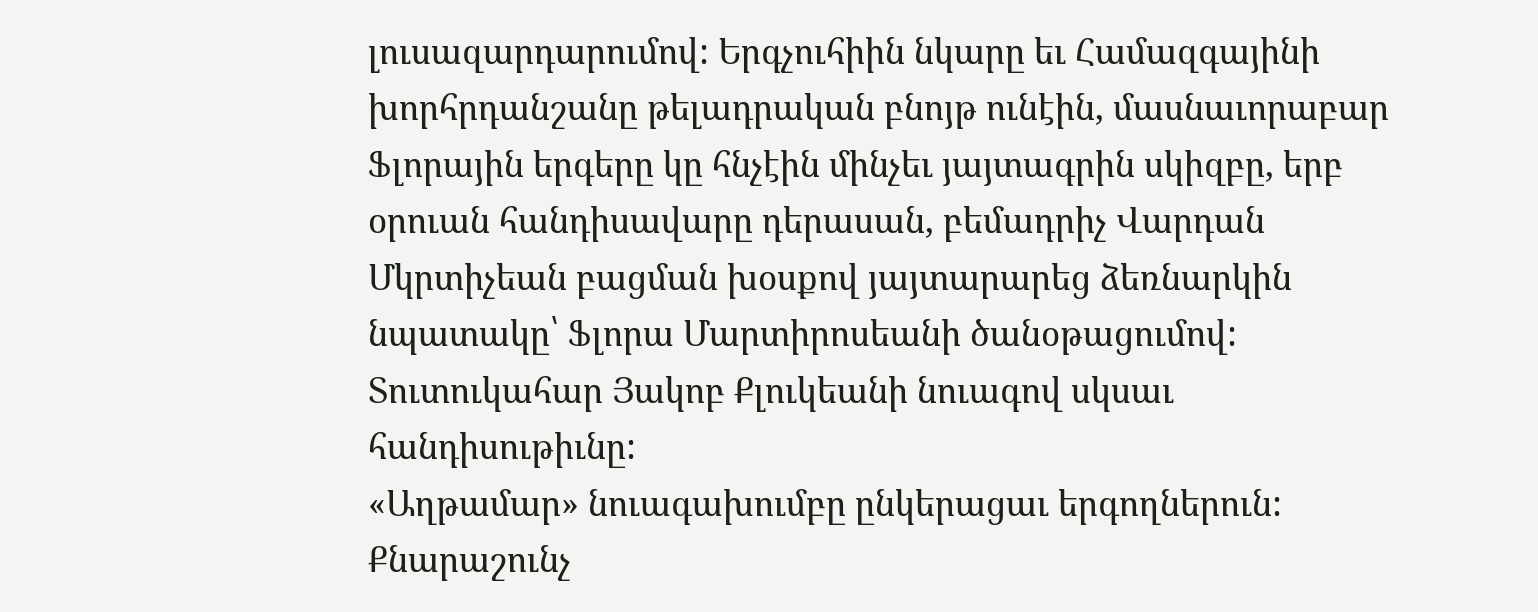լուսազարդարումով: Երգչուհիին նկարը եւ Համազգայինի խորհրդանշանը թելադրական բնոյթ ունէին, մասնաւորաբար Ֆլորային երգերը կը հնչէին մինչեւ յայտագրին սկիզբը, երբ օրուան հանդիսավարը դերասան, բեմադրիչ Վարդան Մկրտիչեան բացման խօսքով յայտարարեց ձեռնարկին նպատակը՝ Ֆլորա Մարտիրոսեանի ծանօթացումով:
Տուտուկահար Յակոբ Քլուկեանի նուագով սկսաւ հանդիսութիւնը:
«Աղթամար» նուագախումբը ընկերացաւ երգողներուն: Քնարաշունչ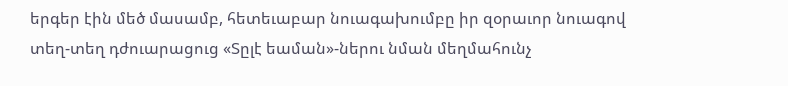երգեր էին մեծ մասամբ, հետեւաբար նուագախումբը իր զօրաւոր նուագով տեղ-տեղ դժուարացուց «Տըլէ եաման»-ներու նման մեղմահունչ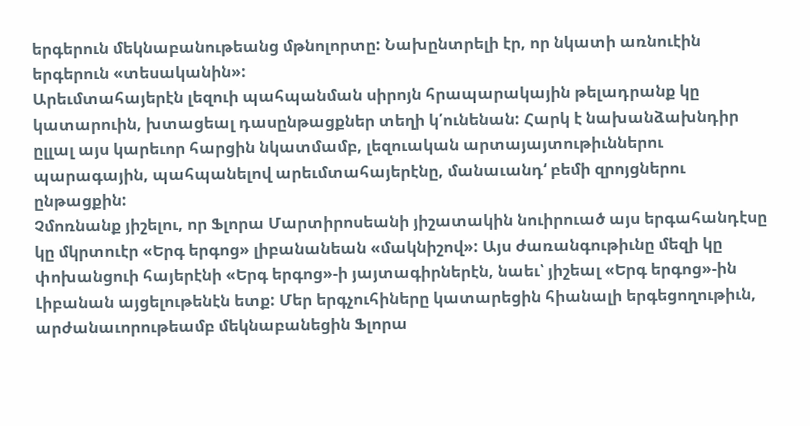երգերուն մեկնաբանութեանց մթնոլորտը: Նախընտրելի էր, որ նկատի առնուէին երգերուն «տեսականին»:
Արեւմտահայերէն լեզուի պահպանման սիրոյն հրապարակային թելադրանք կը կատարուին, խտացեալ դասընթացքներ տեղի կ՛ունենան: Հարկ է նախանձախնդիր ըլլալ այս կարեւոր հարցին նկատմամբ, լեզուական արտայայտութիւններու պարագային, պահպանելով արեւմտահայերէնը, մանաւանդ‘ բեմի զրոյցներու ընթացքին:
Չմոռնանք յիշելու, որ Ֆլորա Մարտիրոսեանի յիշատակին նուիրուած այս երգահանդէսը կը մկրտուէր «Երգ երգոց» լիբանանեան «մակնիշով»: Այս ժառանգութիւնը մեզի կը փոխանցուի հայերէնի «Երգ երգոց»-ի յայտագիրներէն, նաեւ՝ յիշեալ «Երգ երգոց»-ին Լիբանան այցելութենէն ետք: Մեր երգչուհիները կատարեցին հիանալի երգեցողութիւն, արժանաւորութեամբ մեկնաբանեցին Ֆլորա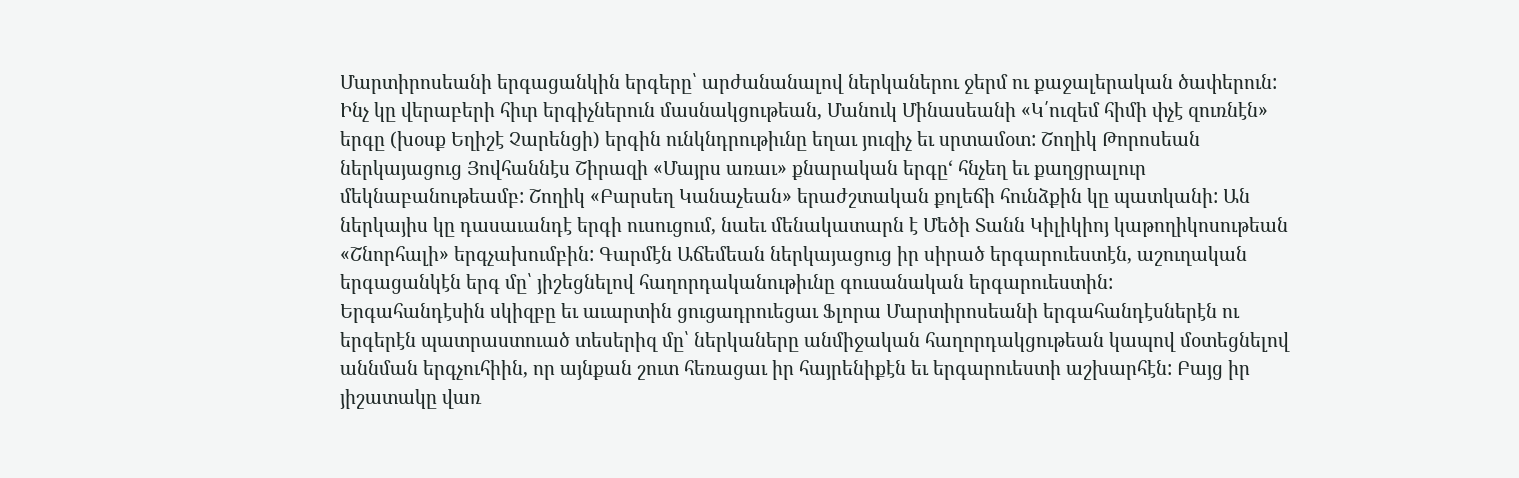Մարտիրոսեանի երգացանկին երգերը՝ արժանանալով ներկաներու ջերմ ու քաջալերական ծափերուն:
Ինչ կը վերաբերի հիւր երգիչներուն մասնակցութեան, Մանուկ Մինասեանի «Կ՛ուզեմ հիմի փչէ զուռնէն» երգը (խօսք Եղիշէ Չարենցի) երգին ունկնդրութիւնը եղաւ յուզիչ եւ սրտամօտ: Շողիկ Թորոսեան ներկայացուց Յովհաննէս Շիրազի «Մայրս առաւ» քնարական երգը‘ հնչեղ եւ քաղցրալուր մեկնաբանութեամբ: Շողիկ «Բարսեղ Կանաչեան» երաժշտական քոլեճի հունձքին կը պատկանի: Ան ներկայիս կը դասաւանդէ երգի ուսուցում, նաեւ մենակատարն է Մեծի Տանն Կիլիկիոյ կաթողիկոսութեան «Շնորհալի» երգչախումբին: Գարմէն Աճեմեան ներկայացուց իր սիրած երգարուեստէն, աշուղական երգացանկէն երգ մը՝ յիշեցնելով հաղորդականութիւնը գուսանական երգարուեստին:
Երգահանդէսին սկիզբը եւ աւարտին ցուցադրուեցաւ Ֆլորա Մարտիրոսեանի երգահանդէսներէն ու երգերէն պատրաստուած տեսերիզ մը՝ ներկաները անմիջական հաղորդակցութեան կապով մօտեցնելով աննման երգչուհիին, որ այնքան շուտ հեռացաւ իր հայրենիքէն եւ երգարուեստի աշխարհէն: Բայց իր յիշատակը վառ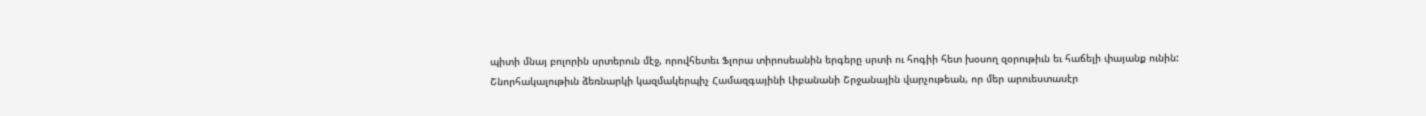պիտի մնայ բոլորին սրտերուն մէջ, որովհետեւ Ֆլորա տիրոսեանին երգերը սրտի ու հոգիի հետ խօսող զօրութիւն եւ հաճելի փայանք ունին:
Շնորհակալութիւն ձեռնարկի կազմակերպիչ Համազգայինի Լիբանանի Շրջանային վարչութեան, որ մեր արուեստասէր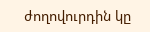ժողովուրդին կը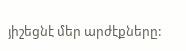յիշեցնէ մեր արժէքները: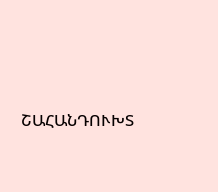ՇԱՀԱՆԴՈՒԽՏ